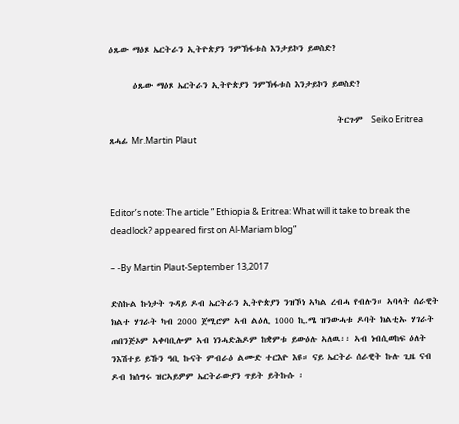ዕጹው ማዕጾ ኤርትራን ኢትዮጵያን ንምኽፋቱስ እንታይኮን ይወስድ?

      ዕጹው ማዕጾ ኤርትራን ኢትዮጵያን ንምኽፋቱስ እንታይኮን ይወስድ?

                                                         ትርጉም  Seiko Eritrea                                                                                       ጸሓፊ Mr.Martin Plaut



Editor’s note: The article ” Ethiopia & Eritrea: What will it take to break the deadlock? appeared first on Al-Mariam blog”

– -By Martin Plaut-September 13,2017

ድስኩል ኩነታት ጉዳይ ዶብ ኤርትራን ኢትዮጵያን ንዝኾነ ኣካል ረብሓ የብሉን። ኣባላት ሰራዊት ክልተ ሃገራት ካብ 2000 ጀሚሮም ኣብ ልዕሊ 1000 ኪ.ሜ ዝንውሓቱ ዶባት ክልቲኡ ሃገራት ጠበንጅኦም ኣቀባቢሎም ኣብ ነንሓድሕዶም ከቋምቱ ይውዕሉ ኣለዉ፡፡ ኣብ ነብሲወከፍ ዕለት ንእሽተይ ይኹን ዓቢ ኩናት ምብራዕ ልሙድ ተርእዮ እዩ። ናይ ኤርትራ ሰራዊት ኩሉ ጊዜ ናብ ዶብ ክሰግሩ ዝርኣይዎም ኤርትራውያን ጥይት ይትኩሱ ፡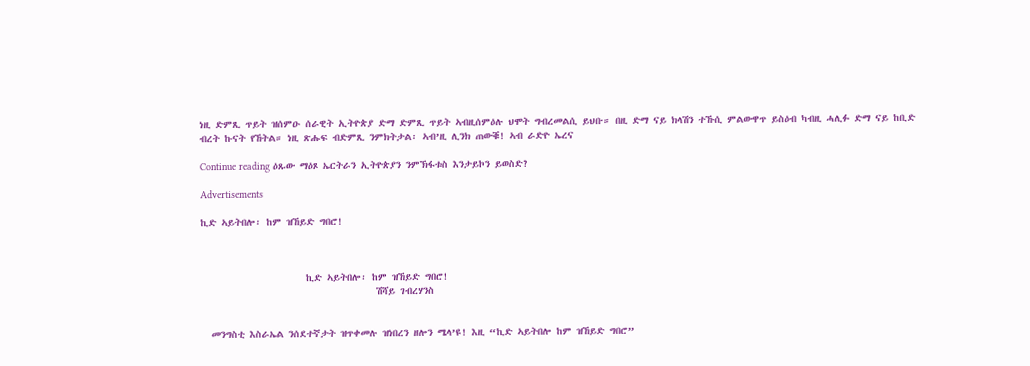ነዚ ድምጺ ጥይት ዝሰምዑ ሰራዊት ኢትዮጵያ ድማ ድምጺ ጥይት ኣብዚሰምዕሉ ህሞት ግብረመልሲ ይህቡ። በዚ ድማ ናይ ክላሽን ተኹሲ ምልውዋጥ ይስዕብ ካብዚ ሓሊፉ ድማ ናይ ከቢድ ብረት ኩናት የኸትል። ነዚ ጽሑፍ ብድምጺ ንምክትታል፡ ኣብ’ዚ ሊንክ ጠውቑ! ኣብ ራድዮ ኤረና

Continue reading ዕጹው ማዕጾ ኤርትራን ኢትዮጵያን ንምኽፋቱስ እንታይኮን ይወስድ?

Advertisements

ኪድ ኣይትበሎ፡ ከም ዝኸይድ ግበሮ!



                     ኪድ ኣይትበሎ፡ ከም ዝኸይድ ግበሮ!
                                   ሽሻይ ገብረሃንስ


  መንግስቲ እስራኤል ንሰደተኛታት ዝጥቀመሉ ዝነበረን ዘሎን ሜላ’ዩ! እዚ “ኪድ ኣይትበሎ ከም ዝኸይድ ግበሮ”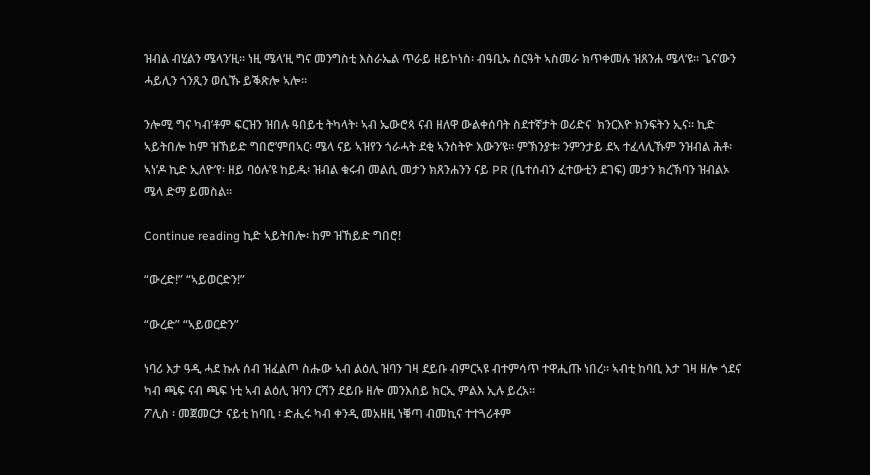ዝብል ብሂልን ሜላን’ዚ፡፡ ነዚ ሜላ’ዚ ግና መንግስቲ እስራኤል ጥራይ ዘይኮነስ፡ ብዓቢኡ ስርዓት ኣስመራ ክጥቀመሉ ዝጸንሐ ሜላ’ዩ፡፡ ጌና’ውን ሓይሊን ጎንጺን ወሲኹ ይቕጽሎ ኣሎ።

ንሎሚ ግና ካብ’ቶም ፍርዝን ዝበሉ ዓበይቲ ትካላት፡ ኣብ ኤውሮጳ ናብ ዘለዋ ውልቀሰባት ስደተኛታት ወሪድና  ክንርእዮ ክንፍትን ኢና። ኪድ ኣይትበሎ ከም ዝኸይድ ግበሮ’ምበኣር፡ ሜላ ናይ ኣዝየን ጎራሓት ደቂ ኣንስትዮ እውን’ዩ። ምኽንያቱ፡ ንምንታይ ደኣ ተፈላሊኹም ንዝብል ሕቶ፡ ኣነ’ዶ ኪድ ኢለዮ’የ፡ ዘይ ባዕሉ’ዩ ከይዱ፡ ዝብል ቁሩብ መልሲ መታን ክጸንሐንን ናይ PR (ቤተሰብን ፈተውቲን ደገፍ) መታን ክረኽባን ዝብልኦ ሜላ ድማ ይመስል።

Continue reading ኪድ ኣይትበሎ፡ ከም ዝኸይድ ግበሮ!

“ውረድ!” “ኣይወርድን!”

“ውረድ” “ኣይወርድን”

ነባሪ እታ ዓዲ ሓደ ኩሉ ሰብ ዝፈልጦ ስሑው ኣብ ልዕሊ ዝባን ገዛ ደይቡ ብምርኣዩ ብተምሳጥ ተዋሒጡ ነበረ። ኣብቲ ከባቢ እታ ገዛ ዘሎ ጎደና ካብ ጫፍ ናብ ጫፍ ነቲ ኣብ ልዕሊ ዝባን ርሻን ደይቡ ዘሎ መንእሰይ ክርኢ ምልእ ኢሉ ይረአ።
ፖሊስ ፡ መጀመርታ ናይቲ ከባቢ ፡ ድሒሩ ካብ ቀንዲ መአዘዚ ነቑጣ ብመኪና ተተጓሪቶም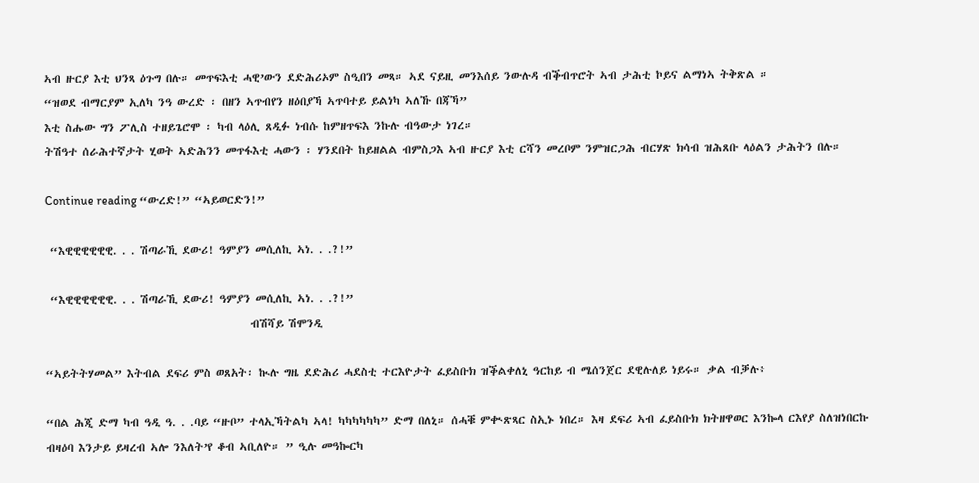ኣብ ዙርያ እቲ ህንጻ ዕጉግ በሉ። መጥፍእቲ ሓዊ’ውን ደድሕሪኦም ስዒበን መጻ። ኣደ ናይዚ መንእሰይ ንውሉዳ ብቕብጥሮት ኣብ ታሕቲ ኮይና ልማነኣ ትቅጽል ።
“ዝወደ ብማርያም ኢለካ ንዓ ውረድ ፡ በዘን ኣጥብየን ዘዕበያኻ ኣጥባተይ ይልነካ ኣለኹ በጃኻ”
እቲ ስሑው ግን ፖሊስ ተዘይጌሮሞ ፡ ካብ ላዕሊ ጸዲፉ ነብሱ ከምዘጥፍእ ንኩሉ ብዓውታ ነገረ።
ትሽዓተ ሰራሕተኛታት ሂወት ኣድሕንን መጥፋእቲ ሓውን ፡ ሃንደበት ከይዘልል ብምስጋእ ኣብ ዙርያ እቲ ርሻን መረቦም ንምዝርጋሕ ብርሃጽ ክሳብ ዝሕጸቡ ላዕልን ታሕትን በሉ።

Continue reading “ውረድ!” “ኣይወርድን!”

 “እዊዊዊዊዊዊ. . . ሽጣራኺ ደውሪ! ዓምያን መሲለኪ ኣነ. . .?!”

 “እዊዊዊዊዊዊ. . . ሽጣራኺ ደውሪ! ዓምያን መሲለኪ ኣነ. . .?!”
                                         ብሽሻይ ሽሞንዲ

“ኣይትትሃመል” እትብል ደፍሪ ምስ ወጸአት፡ ኲሉ ግዜ ደድሕሪ ሓደስቲ ተርእዮታት ፈይስቡክ ዝቕልቀለኒ ዓርከይ ብ ሜሰንጀር ደዊሉለይ ነይሩ። ቃል ብቓሉ፥

“በል ሕጂ ድማ ካብ ዓዲ ዓ. . .ባይ “ዙቦ” ተላኢኻትልካ ኣላ! ካካካካካካ” ድማ በለኒ። ሰሓቑ ምቊጽጻር ስኢኑ ነበረ። እዛ ደፍሪ ኣብ ፈይስቡክ ክትዘዋወር እንኰላ ርእየያ ስለዝነበርኩ ብዛዕባ እንታይ ይዛረብ ኣሎ ንእለት’የ ቆብ ኣቢለዮ። ” ዒሉ መዓኰርካ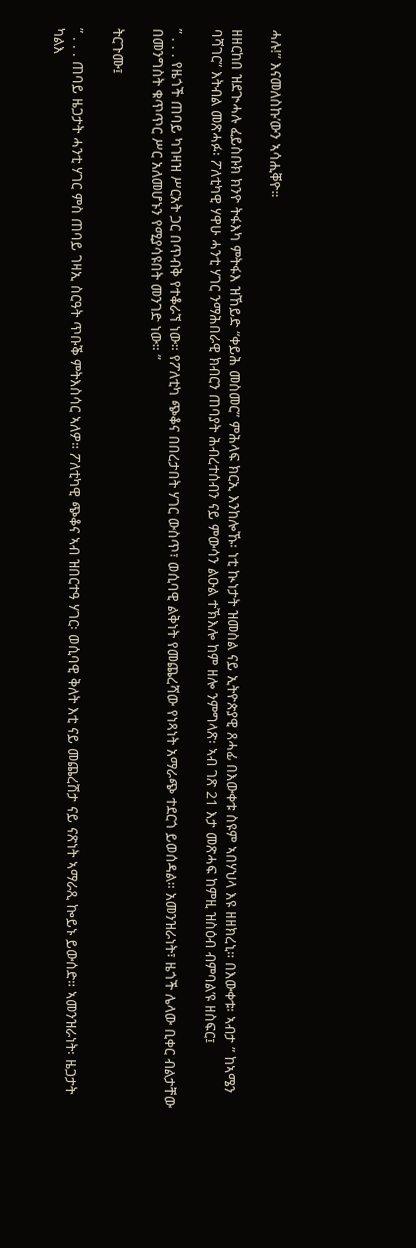ሓሉ!” እናመለስኩ’ውን ኣሳሒቐዮ።

ዘዘርከበ ዝደጒሓሉ ፈይስቡክ ክንዮ ትፋእካ ምትፋእ ዝኸይድ “ቀይሕ መስመር” ምሕላፍ ክርኢ እንከሎኹ፡ ነቲ ኲነታት ዝመስል ናይ ኢትዮጵያዊ ጸሓፊ በእውቀቱ ስዩም ኣበሃህላ እዩ ዘዘክረኒ። በእውቀቱ፡ ኣብታ ” ከኣሜን ባሻገር” እትብል መጽሓፉ፡ ፖለቲካዊ ሃዋሁ ሓንቲ ሃገር ንማሕበራዊ ክብርን ጠባያት ሕብረተሰብን ናይ ምውሳን ልዑል ተኽእሎ ከም ዘሎ ንምግላጽ፡ ኣብ ገጽ 21 እታ መጽሓፍ ከምዚ ዝስዕብ ብምባል’ዩ ዘስፍር፤

” . . . የዜጎች ጠባይ ካገዛዝ ሥርአት ጋር በጥብቅ የተቆራኘ ነው። የፖለቲካ ጭቆና በበረታበት ሃገር ውስጥ፣ ወሲባዊ ልቅነት የመጨረሻው የነጻነት አማራጭ ተደርጎ ይወሰዳል። አመንዝራነት፣ ዜጎች ሌላው ቢቀር ብልታቸው በመንግስት ቁጥጥር ሥር አለመሆኑን የሚያሳዩበት መንገድ ነው። ”

ትርጉሙ፤

” . . . ጠባይ ዜጋታት ሓንቲ ሃገር ምስ ጠባይ ገዛኢ ስርዓት ጥቡቕ ምትእስሳር ኣለዎ። ፖለቲካዊ ጭቆና ኣብ ዝበርተዓ ሃገር፡ ወሲባዊ ቅለት እቲ ናይ መጨረሽታ ናይ ናጽነት ኣማራጺ ኰይኑ ይውሰድ። ኣመንዝራነት፡ ዜጋታት ካልእ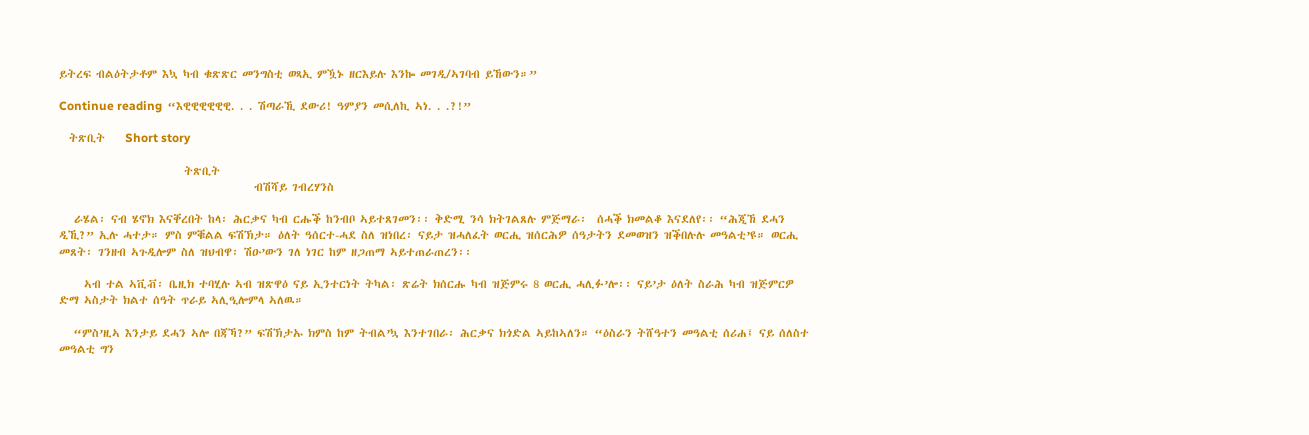ይትረፍ ብልዕትታቶም እኳ ካብ ቁጽጽር መንግስቲ ወጻኢ ምዃኑ ዘርእይሉ እንኰ መገዲ/ኣገባብ ይኸውን።”

Continue reading  “እዊዊዊዊዊዊ. . . ሽጣራኺ ደውሪ! ዓምያን መሲለኪ ኣነ. . .?!”

  ትጽቢት    Short story

                         ትጽቢት
                                       ብሽሻይ ገብረሃንስ

   ራሄል፡ ናብ ሄኖክ እናቐረበት ከላ፡ ሕርቃና ካብ ርሑቕ ከንብቦ ኣይተጸገመን፡፡ ቅድሚ ንሳ ክትገልጸሉ ምጅማራ፡  ሰሓቕ ክመልቆ እናደለየ፡፡ “ሕጂኸ ደሓን ዲኺ?” ኢሉ ሓተታ። ምስ ምቑልል ፍሽኽታ። ዕለት ዓሰርተ-ሓደ ስለ ዝነበረ፡ ናይታ ዝሓለፈት ወርሒ ዝሰርሕዎ ሰዓታትን ደመወዝን ዝቕበሉሉ መዓልቲ’ዩ። ወርሒ መጸት፡ ገንዘብ ኣጉዲሎም ስለ ዝህብዋ፡ ሽዑ’ውን ገለ ነገር ከም ዘጋጠማ ኣይተጠራጠረን፡፡

     ኣብ ተል ኣቪቭ፡ ቤዚክ ተባሂሉ ኣብ ዝጽዋዕ ናይ ኢንተርነት ትካል፡ ጽሬት ክሰርሑ ካብ ዝጅምሩ 8 ወርሒ ሓሊፉ’ሎ፡፡ ናይ’ታ ዕለት ስራሕ ካብ ዝጅምርዎ ድማ ኣስታት ክልተ ሰዓት ጥራይ ኣሊዒሎምላ ኣለዉ።

   “ምስ’ዚኣ እንታይ ደሓን ኣሎ በጃኻ?” ፍሽኽታኡ ክምስ ከም ትብል’ኳ እንተገበራ፡ ሕርቃና ክጎድል ኣይከኣለን። “ዕስራን ትሸዓተን መዓልቲ ሰሪሐ፤ ናይ ሰለስተ መዓልቲ ግን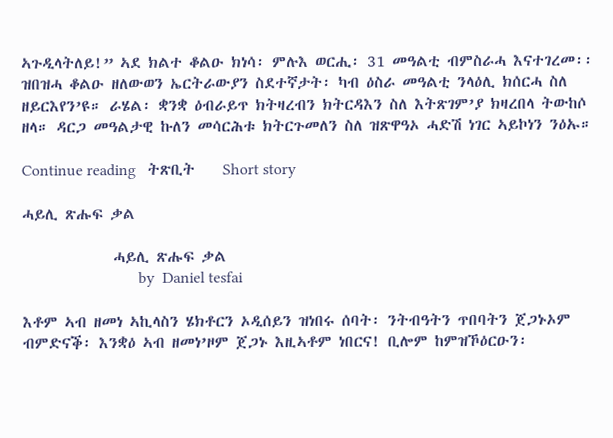ኣጉዲላትለይ!” ኣደ ክልተ ቆልዑ ክነሳ፡ ምሉእ ወርሒ፡ 31 መዓልቲ ብምስራሓ እናተገረመ፡፡ ዝበዝሓ ቆልዑ ዘለውወን ኤርትራውያን ስደተኛታት፡ ካብ ዕስራ መዓልቲ ንላዕሊ ክሰርሓ ስለ ዘይርእየን’ዩ። ራሄል፡ ቋንቋ ዕብራይጥ ክትዛረብን ክትርዳእን ስለ እትጽገም’ያ ክዛረበላ ትውከሶ ዘላ። ዳርጋ መዓልታዊ ኩለን መሳርሕቱ ክትርጉመለን ስለ ዝጽዋዓኦ ሓድሽ ነገር ኣይኮነን ንዕኡ።

Continue reading   ትጽቢት    Short story

ሓይሊ ጽሑፍ ቃል

             ሓይሊ ጽሑፍ ቃል
                             by  Daniel tesfai

እቶም ኣብ ዘመነ ኣኪላስን ሄክቶርን ኦዲሰይን ዝነበሩ ሰባት፡ ንትብዓትን ጥበባትን ጀጋኑኦም ብምድናቕ፡ እንቋዕ ኣብ ዘመነ’ዞም ጀጋኑ እዚኣቶም ነበርና! ቢሎም ከምዝኾዕርዑን፡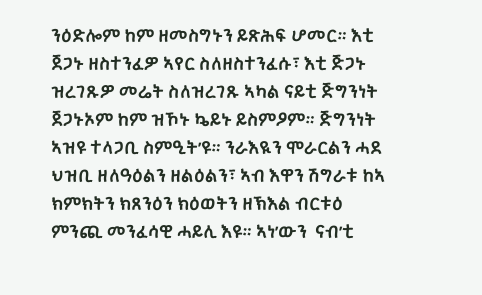ንዕድሎም ከም ዘመስግኑን ይጽሕፍ ሆመር። እቲ ጀጋኑ ዘስተንፈዎ ኣየር ስለዘስተንፈሱ፣ እቲ ጅጋኑ ዝረገጹዎ መሬት ስለዝረገጹ ኣካል ናይቲ ጅግንነት ጀጋኑኦም ከም ዝኾኑ ኴይኑ ይስምዖም። ጅግንነት ኣዝዩ ተላጋቢ ስምዒት’ዩ። ንራእዪን ሞራርልን ሓደ ህዝቢ ዘለዓዕልን ዘልዕልን፣ ኣብ እዋን ሽግራቱ ከኣ ክምክትን ክጸንዕን ክዕወትን ዘኽእል ብርቱዕ ምንጪ መንፈሳዊ ሓይሊ እዩ። ኣነ’ውን  ናብ’ቲ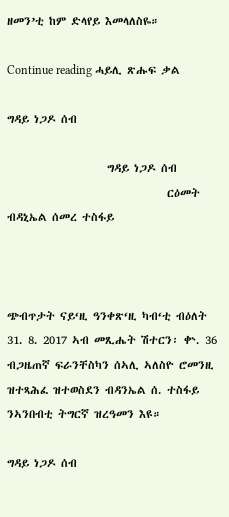ዘመን’ቲ ከም ድላየይ እመላለስዬ።

Continue reading ሓይሊ ጽሑፍ ቃል

ግዳይ ነጋዶ ሰብ

                    ግዳይ ነጋዶ ሰብ
                                ርዕመት ብዳኒኤል ሰመረ ተስፋይ



ጭብጥታት ናይ‘ዚ ዓንቀጽ‘ዚ ካብ‘ቲ ብዕለት 31. 8. 2017 ኣብ መጺሔት ሽተርን፡ ቍ. 36 ብጋዜጠኛ ፍራንቸስካን ሰኣሊ ኣለስዮ ሮመንዚ ዝተጻሕፈ ዝተወስደን ብዳንኤል ሰ. ተስፋይ ንኣንበብቲ ትግርኛ ዝረዓመን እዩ።

ግዳይ ነጋዶ ሰብ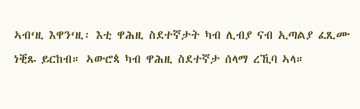ኣብ‘ዚ እዋን‘ዚ፡ እቲ ዋሕዚ ስደተኛታት ካብ ሊብያ ናብ ኢጣልያ ፈጺሙ ነቒጹ ይርከብ። ኣውሮጳ ካብ ዋሕዚ ስደተኛታ ሰላማ ረኺባ ኣላ።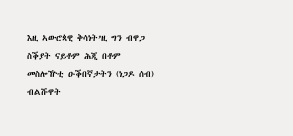እዚ ኣውሮጳዊ ቅሳነት’ዚ ግን ብዋጋ ስቕያት ናይቶም ሕጂ በቶም መስሎዅቲ ዑቕበኛታትን (ነጋዶ ሰብ) ብልሹዋት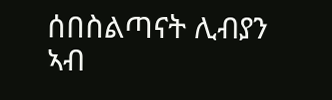ሰበስልጣናት ሊብያን ኣብ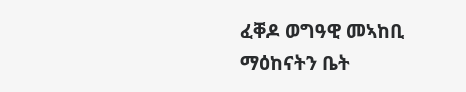ፈቐዶ ወግዓዊ መኣከቢ ማዕከናትን ቤት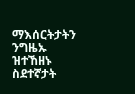ማእሰርትታትን ንግዜኡ ዝተኸዘኑ ስደተኛታት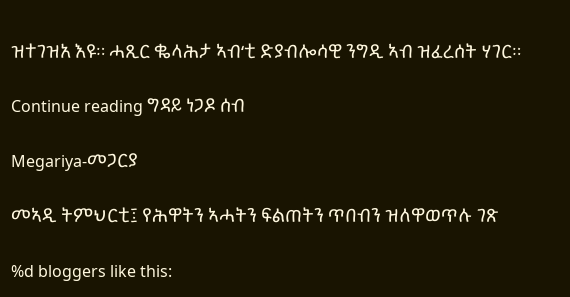ዝተገዝአ እዩ። ሓጺር ቈላሕታ ኣብ‘ቲ ድያብሎሳዊ ንግዲ ኣብ ዝፈረሰት ሃገር።

Continue reading ግዳይ ነጋዶ ሰብ

Megariya-መጋርያ

መኣዲ ትምህርቲ፤ የሕዋትን ኣሓትን ፍልጠትን ጥበብን ዝለዋወጥሉ ገጽ

%d bloggers like this: